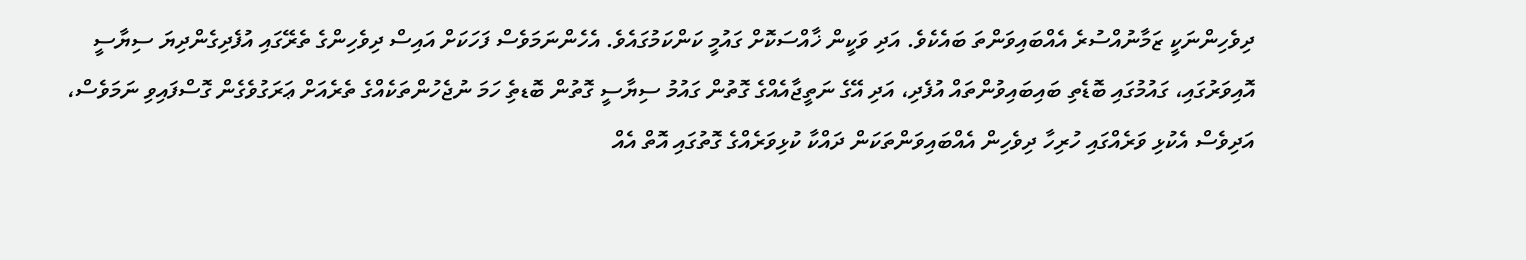ދިވެހިންނަކީ ޒަމާނުއްސުރެ އެއްބައިވަންތަ ބައެކެވެ. އަދި ވަކީން ޚާއްސަކޮށް ގައުމީ ކަންކަމުގައެވެ. އެހެންނަމަވެސް ފަހަކަށް އައިސް ދިވެހިންގެ ތެރޭގައި އުފެދިގެންދިޔަ ސިޔާސީ އޮއިވަރުގައި، ގައުމުގައި ބޮޑެތި ބައިބައިވުންތައް އުފެދި، އަދި އޭގެ ނަތީޖާއެއްގެ ގޮތުން ގައުމު ސިޔާސީ ގޮތުން ބޮޑތެި ހަމަ ނުޖެހުންތަކެއްގެ ތެރެއަށް ޢަރަގުވެގެން ގޮސްފައިވި ނަމަވެސް، އަދިވެސް އެކުޅި ވަރެއްގައި ހުރިހާ ދިވެހިން އެއްބައިވަންތަކަން ދައްކާ ކުޅިވަރެއްގެ ގޮތުގައި އޮތް އެއް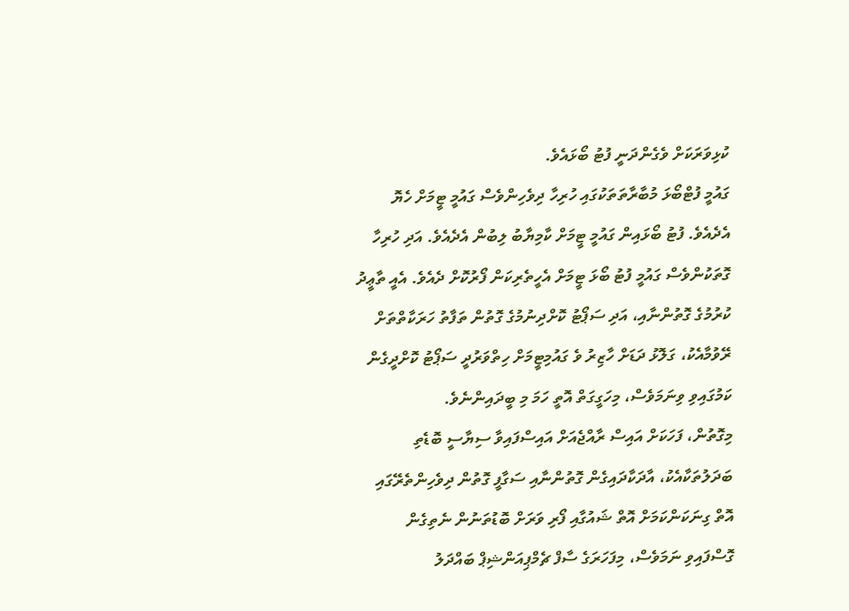ކުޅިވަރަކަށް ވެގެންދަނީ ފުޓު ބޯޅައެވެ.
ގައުމީ ފުޓްބޯޅަ މުބާރާތަތަކުގައި ހުރިހާ ދިވެހިންވެސް ގައުމީ ޓީމަށް ހެޔޮ އެދެއެވެ. ފުޓު ބޯޅައިން ގައުމީ ޓީމަށް ކާމިޔާބު ލިބުން އެދެއެވެ. އަދި ހުރިހާ ގޮތަކުންވެސް ގައުމީ ފުޓު ބޯޅަ ޓީމަށް އެހީތެރިކަން ފޯރުކޮށް ދެއެވެ. އެއީ ތާޢީދު ކުރުމުގެ ގޮތުންނާއި، އަދި ސަޕޯޓު ކޮށްދިނުމުގެ ގޮތުން ތަފާތު ހަރަކާތްތަށް ރޭވުމާއެކު، ގަލޮޅު ދަޑަށް ހާޒިރު ވެ ގައުމިޓީމަށް ހިތްވަރުދީ ސަޕޯޓު ކޮށްދީގެން ކަމުގައިވި ވިނަމަވެސް، މިހަގީގަތް އޮތީ ހަމަ މި ބީދައިންނެވެ.
މިގޮތުން، ފަހަކަށް އައިސް ރާއްޖެއަށް އައިސްފައިވާ ސިޔާސީ ބޮޑެތި ބަދަލުތަކާއެކު، އާދަކާދައިގެން ގޮތުންނާއި ސަގާފީ ގޮތުން ދިވެހިންތެރޭގައި އޮތް ގިނަކަންކަމަށް އޮތް ޝައުގާއި ފޯރި ވަރަށް ބޮޑުތަނުން ނެތިގެން ގޮސްފައިވި ނަމަވެސް، މިފަހަރަގެ ސާފް ޗެމްޕިއަންޝިޕް ބައްދަލު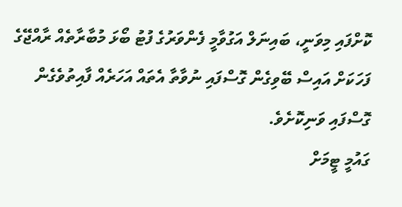ކޮށްފައި މިވަނީ، ބައިނަލް އަގުވާމީ ފެންވަރުގެ ފުޓު ބޯޅަ މުބާރާތެއް ރާއްޖޭގެ ފަހަކަށް އައިސް ބޭވިގެން ގޮސްފައި ނުވާތާ އެތައް އަހަރެއް ފާއިތުވެގެން ގޮސްފައި ވަނިކޮށެވެ.
ގައުމީ ޓީމަށް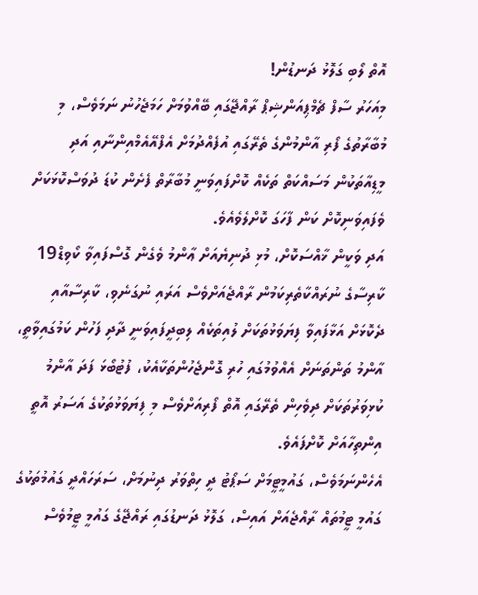އޮތް ލޯބި ގަލޮޅު ދަނޑުން!
މިއަހަރު ސާފް ޗެމްޕިއަންޝިޕް ރާއްޖޭގައި ބޭއްވުމަށް ހަމަޖެހުނު ނަމަވެސް، މި މުބާރާތުގެ ފޯރި އާންމުންގެ ތެރޭގައި އުފެއްދުމަށް އެފްއޭއެމްއިންނާއި އަދި މީޑިއާތަކުން މަސައްކަތް ތަކެއް ކޮށްފައިވަނީ މުބާރާތް ފެށެން ކުޑަ ދުވަސްކޮޅަކަށް ވެފައިވަނިކޮށް ކަން ފާހަގަ ކޮށްލެވެއެވެ.
އަދި ވަކީން ޚާއްސަކޮށް، މުޅި ދުނިޔެއަށް ޢާންމު ވެގެން ގޮސްފައިވާ ކޯވިޑް19 ކާރިސާގެ ނުރައްކާތެރިކަމުން ރާއްޖެއަށްވެސް އަރައި ނުގަނެވި، ކާރިސާއާއި ދެކޮޅަށް އަޅާފައިވާ ފިޔަވަޅުތަކަށް ލުއިތަކެއް ލިބިދީފައިވަނީ ދާދި ފަހުން ކަމުގައިވާތީ، އާންމު ތަންތަނަށް އެއްވުމުގައި ހުރި ގޮންޖެހުންތަކާއެކު، ފުޓުބޯޅަ ފަދަ އާންމު ކުޅިވަރުތަކަށް ދިވެހިން ތެރޭގައި އޮތް ފޯރިއަށްވެސް މި ފިޔަވަޅުތަކުގެ އަސަރު އޮތީ އިންތިހާއަށް ކޮށްފައެވެ.
އެހެންނަމަވެސް، ގައުމީޓީމަށް ސަޕޯޓު ދީ ހިތްވަރު ދިނުމަށް، ސަރަހައްދީ ގައުމުތަކުގެ ގައުމީ ޓީމުތައް ރާއްޖެއަށް އައިސް، ގަލޮޅު ދަނޑުގައި ރައްޖޭގެ ގައުމީ ޓީމުވެސް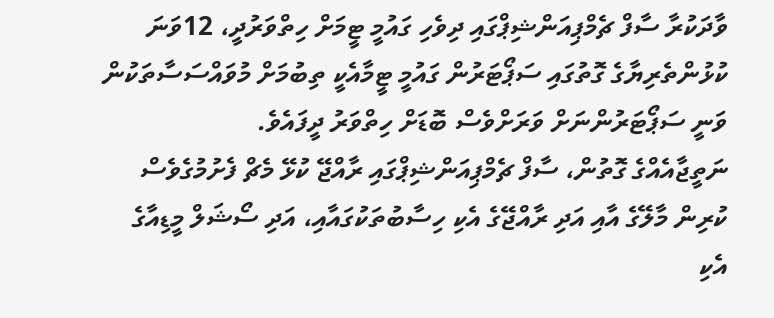ވާދަކުރާ ސާފް ޗެމްޕިއަންޝިޕްގައި ދިވެހި ގައުމީ ޓީމަށް ހިތްވަރުދީ، 12ވަނަ ކުޅުންތެރިޔާގެ ގޮތުގައި ސަޕޯޓަރުން ގައުމީ ޓީމާއެކީ ތިބުމަށް މުވައްސަސާތަކުން ވަނީ ސަޕޯޓަރުންނަށް ވަރަށްވެސް ބޮޑަށް ހިތްވަރު ދީފައެވެ.
ނަތީޖާއެއްގެ ގޮތުން، ސާފް ޗެމްޕިއަންޝިޕްގައި ރާއްޖޭ ކުޅޭ މެޗް ފެށުމުގެވެސް ކުރިން މާލޭގެ އާއި އަދި ރާއްޖޭގެ އެކި ހިސާބުތަކުގައާއި، އަދި ސޯޝަލް މީޑިއާގެ އެކި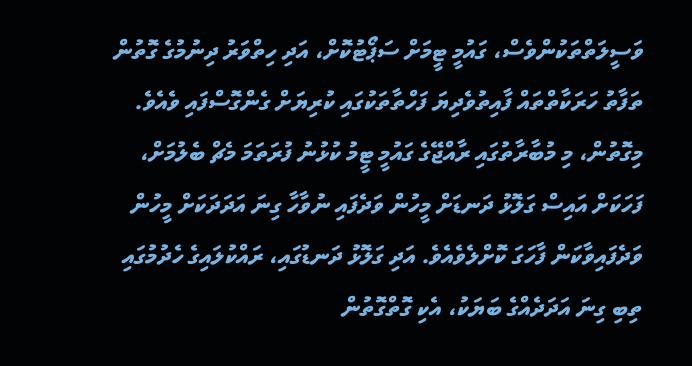ވަސީލަތްތަކުންވެސް، ގައުމީ ޓީމަށް ސަޕޯޓުކޮށް، އަދި ހިތްވަރު ދިނުމުގެ ގޮތުން ތަފާތު ހަރަކާތްތައް ފާއިތުވެދިޔަ ފަހްތާތަކުގައި ކުރިޔަށް ގެންގޮސްފައި ވެއެވެ. މިގޮތުން، މި މުބާރާތުގައި ރާއްޖޭގެ ގައުމީ ޓީމު ކުޅުނު ފުރަތަމަ މެޗް ބެލުމަށް، ފަހަކަށް އައިސް ގަލޮޅު ދަނޑަށް މީހުން ވަދެފައި ނުވާހާ ގިނަ އަދަދަކަށް މީހުން ވަދެފައިވާކަން ފާހަގަ ކޮށްލެވެއެވެ. އަދި ގަލޮޅު ދަނޑުގައި، ރައްކުލައިގެ ހެދުމުގައި ތިބި ގިނަ އަދަދެއްގެ ބަޔަކު، އެކި ގޮތްގޮތުން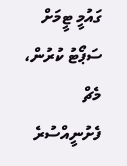ގައުމީ ޓީމަށް ސަޕޯޓު ކުރުން، މެޗް ފެށުނީއްސުރެ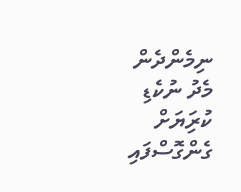ނިމެންދެން މެދު ނުކެޑި ކުރިަޔަށް ގެންގޮސްފައި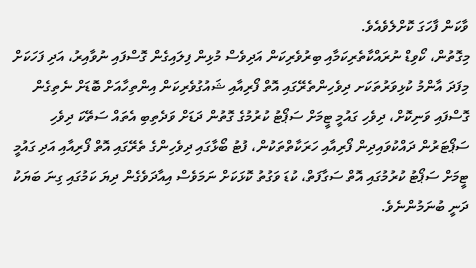ވާކަން ފާހަގަ ކޮށްލެވެއެވެ.
މިގޮތުން، ކޯވިޑް ނުރައްކާތެރިކަމާއި ބިރުވެރިކަން އަދިވެސް މުޅިން ފިލައިގެން ގޮސްފައި ނުވާއިރު، އަދި ފަހަކަށް މިފަދަ އާންމު ކުޅިވަރުތަކަށ ދިވެހިންތެރޭގައި އޮތް ފޯރިއާއި ޝައުގުވެރިކަން އިންތިހާއަށް ބޮޑަށް ނެތިގެން ގޮސްފައި ވަނިކޮށް، ދިވެހި ގައުމީ ޓީމަށް ސަޕޯޓު ކުރުމުގެ ގޮތުން ދަޑަށް ވަދެތިބި އެތައް ސަތޭކަ ދިވެހި ސަޕޯޓަރުން ދައްކުވައިދިން ފޯރިއާއި ހަރަކާތްތަކުން، ފުޓު ބޯޅާގައި ދިވެހިންގެ ތެރޭގައި އޮތް ފޯރިއާއި އަދި ގައުމީ ޓީމަށް ސަޕޯޓު ކުރުމުގައި އޮތް ސަގާފަތް، ކުޑަ ވަގުތު ކޮޅަކަށް ނަމަވެސް އިއާދަވެގެން ދިޔަ ކަމުގައި ގިނަ ބަޔަކު ދަނީ ބުނަމުންނެވެ.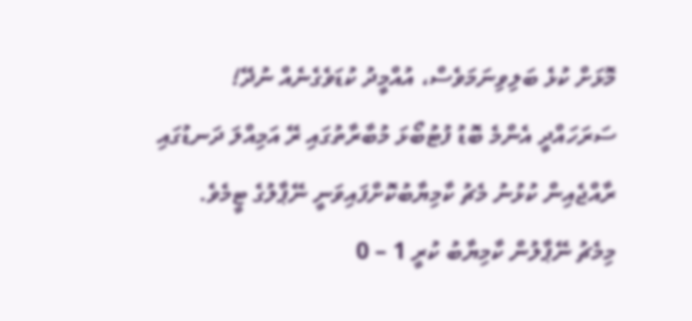މޮޅަށް ކުޅެ ބަލިވިނަމަވެސް، އުއްމީދު ކުޑަވެގެނެއް ނުދޭ!
ސަރަހައްދީ އެންމެ ބޮޑު ފުޓުބޯޅަ މުބާރާތުގައި ރޭ އަމިއްލަ ދަނޑުގައި ރާއްޖެއިން ކުޅުނު މެޗު ކާމިޔާބުކޮށްފައިވަނީ ނޭޕާލުގެ ޓީމެވެ. މިމެޗު ނޭޕާލުން ކާމިޔާބު ކުރީ 1 – 0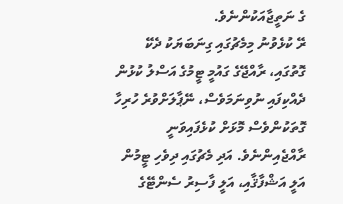ގެ ނަތީޖާއަކުންނެވެ.
ރޭ ކުޅެވުނު މިމެޗުގައި ގިނަބަޔަކު ދެކޭ ގޮތުގައި، ރާއްޖޭގެ ގައުމީ ޓީމުގެ އަސްލު ކުޅުން ދެއްކިފައި ނުވިނަމަވެސް، ނޭޕާލަށްވުރެ ހުރިހާ ގޮތަކުންވެސް މޮޅަށް ކުޅެފައިވަނީ ރާއްޖެއިންނެވެ. އަދި މެޗުގައި ދިވެހި ޓީމުން އަލީ އަޝްފާޤާއި، އަލީ ފާސިރު ސެންޓޭގެ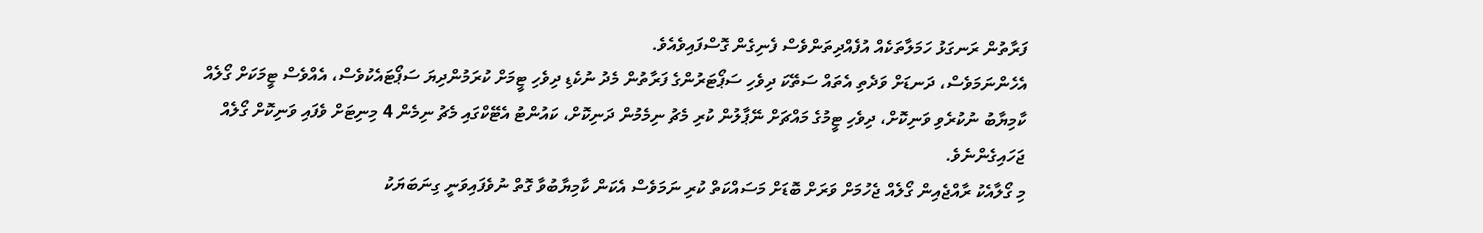ފަރާތުން ރަނގަޅު ހަމަލާތަކެއް އުފެއްދިތަންވެސް ފެނިގެން ގޮސްފައިވެއެވެ.
އެހެންނަމަވެސް، ދަނޑަށް ވަދެތި އެތައް ސަތޭކަ ދިވެހި ސަޕޯޓަރުންގެ ފަރާތުން މެދު ނުކެޑި ދިވެހި ޓީމަށް ކުރަމުންދިޔަ ސަޕޯޓައެކުވެސް، އެއްވެސް ޓީމަކަށް ގޯލެއް ކާމިޔާބު ނުކުރެވި ވަނިކޮށް، ދިވެހި ޓީމުގެ މައްޗަށް ނޭޕާލުން ކުރި މެޗު ނިމެމުން ދަނިކޮށް، ކައުންޓު އެޓޭކްގައި މެޗު ނިމެން 4 މިނިޓަށް ވެފައި ވަނިކޮށް ގޯލެއް ޖަހައިގެންނެވެ.
މި ގޯލާއެކު ރާއްޖެއިން ގޯލެއް ޖެހުމަށް ވަރަށް ބޮޑަށް މަސައްކަތް ކުރި ނަމަވެސް އެކަން ކާމިޔާބުވާ ގޮތް ނުވެފައިވަނީ ގިނަބަޔަކު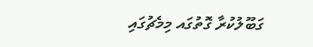ގަބޫލުކުރާ ގޮތުގައ މިމެޗުގައި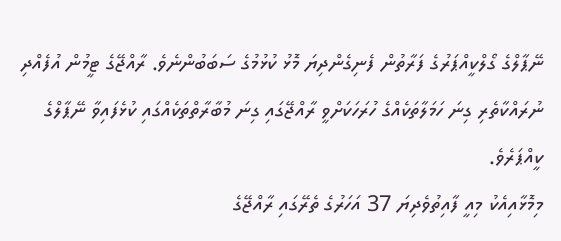ނޭޕާލްގެ ގޯލްކީއްޕަރުގެ ފަރާތުން ފެނިގެންދިޔަ މޮޅު ކުޅުމުގެ ސަބަބުންނެވެ. ރާއްޖޭގެ ޓީމުން އުފެއްދި ނުރައްކާތެރި ގިނަ ހަމަލާތަކެއްގެ ހުރަހަކަށްވީ ރާއްޖޭގައި ގިނަ މުބާރާތްތަކެއްގައި ކުޅެފައިވާ ނޭޕާލްގެ ކީއްޕަރެވެ.
މިމޮޅާއިއެކު މިއީ ފާއިތުވެދިޔަ 37 އަހަރުގެ ތެރޭގައި ރާއްޖޭގެ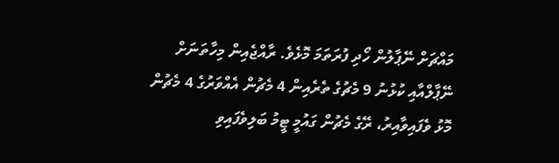މައްޗަށް ނޭޕާލުން ހޯދި ފުރަތަމަ މޮޅެވެ. ރާއްޖެއިން މިހާތަނަށް ނޭޕާލްއާއި ކުޅުނު 9 މެޗުގެ ތެރެއިން 4 މެޗުން އެއްވަރުގެ 4 މެޗުން މޮޅު ވެފައިވާއިރު، ރޭގެ މެޗުން ގައުމީ ޓީމު ބަލިވެފައިވި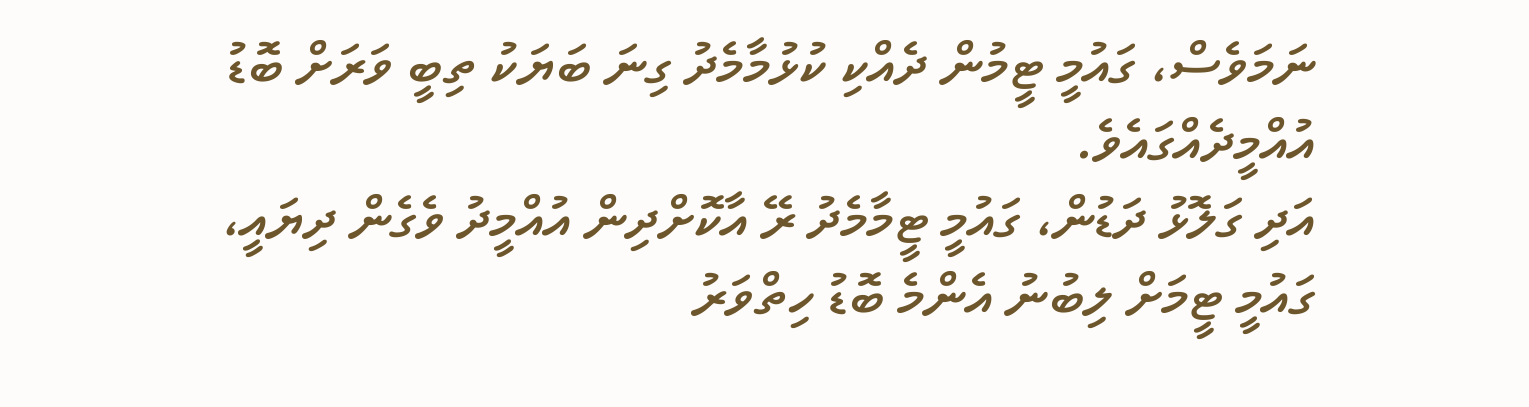ނަމަވެސް، ގައުމީ ޓީމުން ދެއްކި ކުޅުމާމެދު ގިނަ ބަޔަކު ތިބީ ވަރަށް ބޮޑު އުއްމީދެއްގައެވެ.
އަދި ގަލޮޅު ދަޑުން، ގައުމީ ޓީމާމެދު ރޭ އާކޮށްދިން އުއްމީދު ވެގެން ދިޔައީ، ގައުމީ ޓީމަށް ލިބުނު އެންމެ ބޮޑު ހިތްވަރު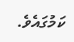ކަމުގައެވެ.